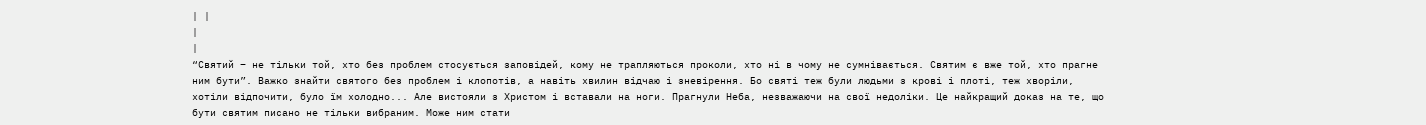| |
|
|
“Святий – не тільки той, хто без проблем стосується заповідей, кому не трапляються проколи, хто ні в чому не сумнівається. Святим є вже той, хто прагне ним бути”. Важко знайти святого без проблем і клопотів, а навіть хвилин відчаю і зневірення. Бо святі теж були людьми з крові і плоті, теж хворіли, хотіли відпочити, було їм холодно... Але вистояли з Христом і вставали на ноги. Прагнули Неба, незважаючи на свої недоліки. Це найкращий доказ на те, що бути святим писано не тільки вибраним. Може ним стати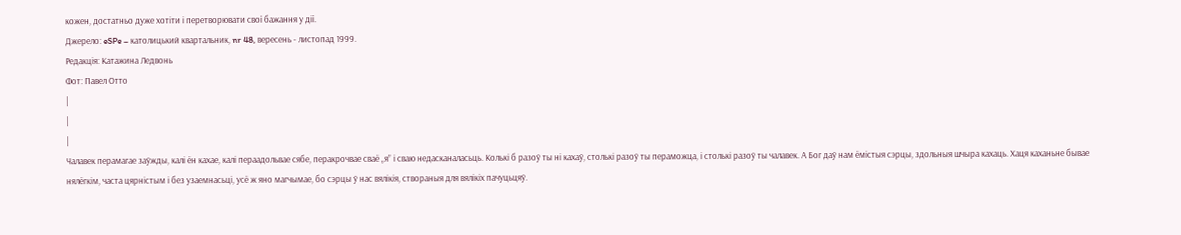кожен, достатньо дуже хотіти і перетворювати свої бажання у дії.
Джерело: eSPe – католицький квартальник, nr 48, вересень - листопад 1999.
Редакція: Катажина Ледвонь
Фот: Павел Отто
|
|
|
Чалавек перамагае заўжды, калі ён кахае, калі пераадольвае сябе, перакрочвае сваё „я” і сваю недасканаласьць. Колькі б разоў ты ні кахаў, столькі разоў ты пераможца, і столькі разоў ты чалавек. А Бог даў нам ёмістыя сэрцы, здольныя шчыра кахаць. Хаця каханьне бывае нялёгкім, часта цярністым і без узаемнасьці, усё ж яно магчымае, бо сэрцы ў нас вялікія, створаныя для вялікіх пачуцьцяў.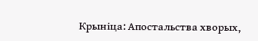Крыніца: Апостальства хворых,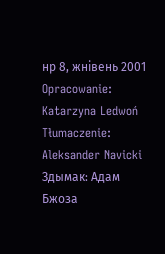нр 8, жнівень 2001
Opracowanie: Katarzyna Ledwoń
Tłumaczenie: Aleksander Navicki
Здымак: Адам Бжоза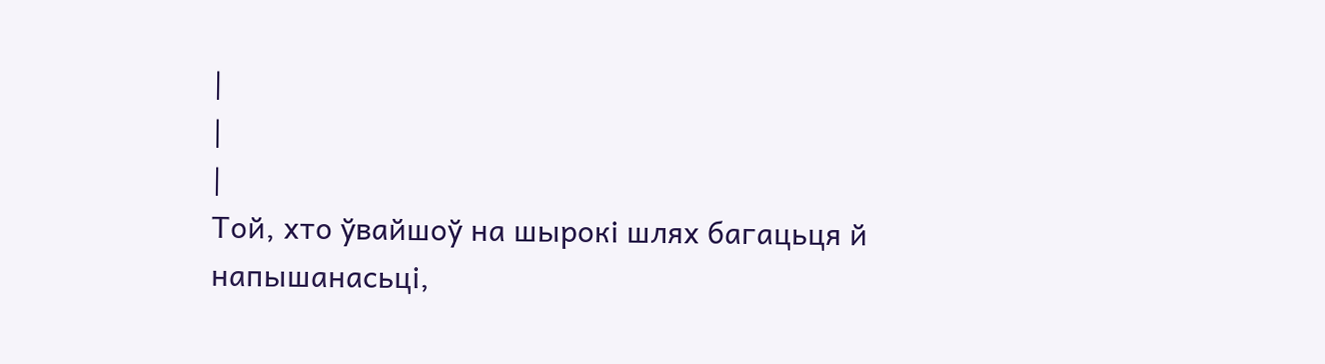|
|
|
Той, хто ўвайшоў на шырокі шлях багацьця й напышанасьці,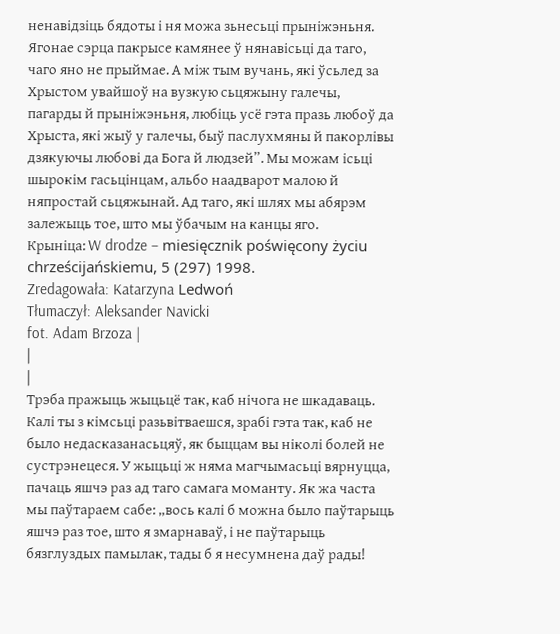ненавідзіць бядоты і ня можа зьнесьці прыніжэньня. Ягонае сэрца пакрысе камянее ў нянавісьці да таго, чаго яно не прыймае. А між тым вучань, які ўсьлед за Хрыстом увайшоў на вузкую сьцяжыну галечы, пагарды й прыніжэньня, любіць усё гэта празь любоў да Хрыста, які жыў у галечы, быў паслухмяны й пакорлівы дзякуючы любові да Бога й людзей”. Мы можам ісьці шырокім гасьцінцам, альбо наадварот малою й няпростай сьцяжынай. Ад таго, які шлях мы абярэм залежыць тое, што мы ўбачым на канцы яго.
Крыніца: W drodze – miesięcznik poświęcony życiu chrześcijańskiemu, 5 (297) 1998.
Zredagowała: Katarzyna Ledwoń
Tłumaczył: Aleksander Navicki
fot. Adam Brzoza |
|
|
Трэба пражыць жыцьцё так, каб нічога не шкадаваць. Калі ты з кімсьці разьвітваешся, зрабі гэта так, каб не было недасказанасьцяў, як быццам вы ніколі болей не сустрэнецеся. У жыцьці ж няма магчымасьці вярнуцца, пачаць яшчэ раз ад таго самага моманту. Як жа часта мы паўтараем сабе: „вось калі б можна было паўтарыць яшчэ раз тое, што я змарнаваў, і не паўтарыць бязглуздых памылак, тады б я несумнена даў рады!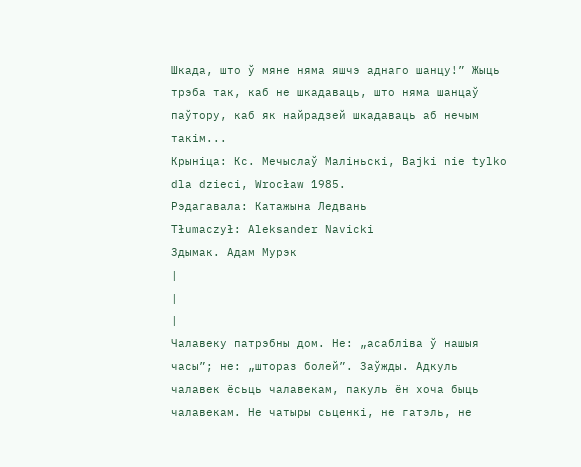Шкада, што ў мяне няма яшчэ аднаго шанцу!” Жыць трэба так, каб не шкадаваць, што няма шанцаў паўтору, каб як найрадзей шкадаваць аб нечым такім...
Крыніца: Кс. Мечыслаў Маліньскі, Bajki nie tylko dla dzieci, Wrocław 1985.
Рэдагавала: Катажына Ледвань
Tłumaczył: Aleksander Navicki
Здымак. Адам Мурэк
|
|
|
Чалавеку патрэбны дом. Не: „асабліва ў нашыя часы”; не: „штораз болей”. Заўжды. Адкуль чалавек ёсьць чалавекам, пакуль ён хоча быць чалавекам. Не чатыры сьценкі, не гатэль, не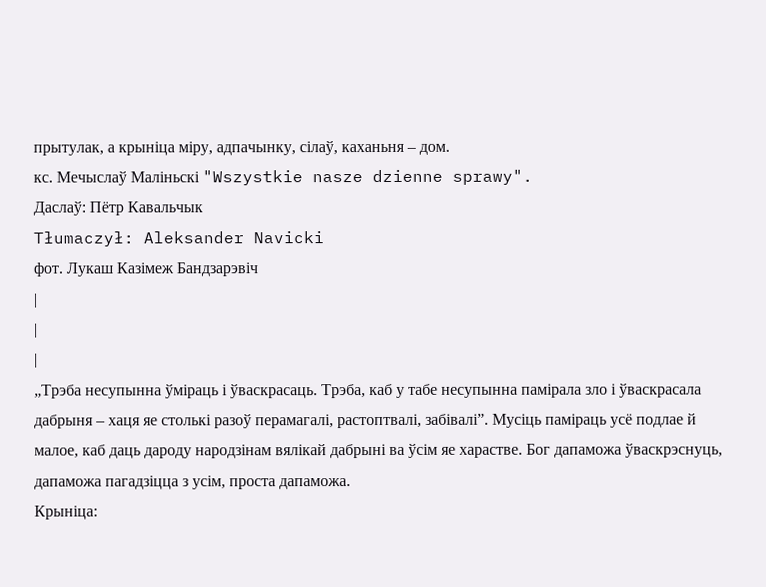прытулак, а крыніца міру, адпачынку, сілаў, каханьня – дом.
кс. Мечыслаў Маліньскі "Wszystkie nasze dzienne sprawy".
Даслаў: Пётр Кавальчык
Tłumaczył: Aleksander Navicki
фот. Лукаш Казімеж Бандзарэвіч
|
|
|
„Трэба несупынна ўміраць і ўваскрасаць. Трэба, каб у табе несупынна памірала зло і ўваскрасала дабрыня – хаця яе столькі разоў перамагалі, растоптвалі, забівалі”. Мусіць паміраць усё подлае й малое, каб даць дароду народзінам вялікай дабрыні ва ўсім яе харастве. Бог дапаможа ўваскрэснуць, дапаможа пагадзіцца з усім, проста дапаможа.
Крыніца: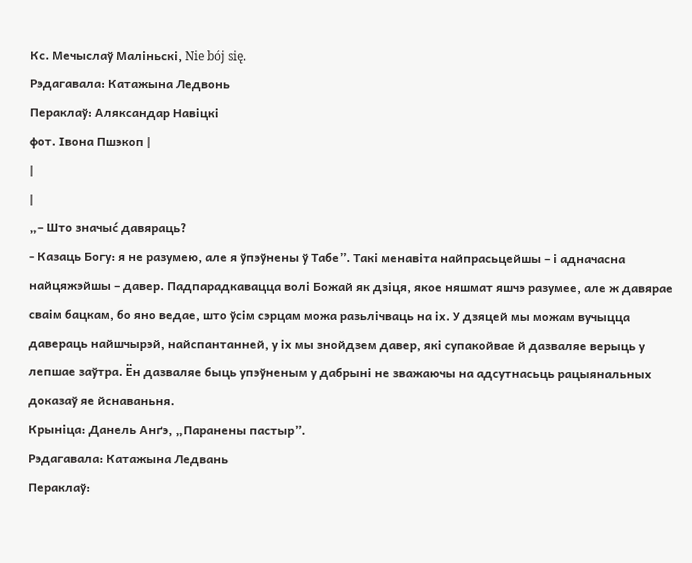Кс. Мечыслаў Маліньскі, Nie bój się.
Рэдагавала: Катажына Ледвонь
Пераклаў: Аляксандар Навіцкі
фот. Івона Пшэкоп |
|
|
„– Што значыć давяраць?
- Казаць Богу: я не разумею, але я ўпэўнены ў Табе”. Такі менавіта найпрасьцейшы – і адначасна найцяжэйшы – давер. Падпарадкавацца волі Божай як дзіця, якое няшмат яшчэ разумее, але ж давярае сваім бацкам, бо яно ведае, што ўсім сэрцам можа разьлічваць на іх. У дзяцей мы можам вучыцца давераць найшчырэй, найспантанней, у іх мы знойдзем давер, які супакойвае й дазваляе верыць у лепшае заўтра. Ён дазваляе быць упэўненым у дабрыні не зважаючы на адсутнасьць рацыянальных доказаў яе йснаваньня.
Крыніца: Данель Анґэ, „Паранены пастыр”.
Рэдагавала: Катажына Ледвань
Пераклаў: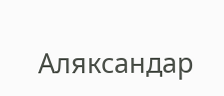Аляксандар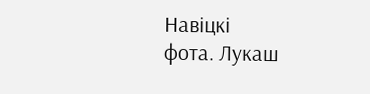Навіцкі
фота. Лукаш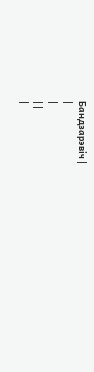Бандзарэвіч |
|
|
| |
|